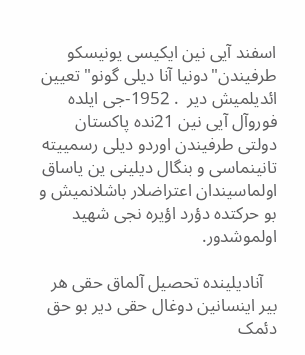اسفند آیی نین ایکیسی یونیسکو طرفیندن"دونیا آنا دیلی گونو" تعیین ائدیلمیش دیر  . 1952-جی ایلده فوروآل آیی نین 21نده پاکستان دولتی طرفیندن اوردو دیلی رسمییته تانینماسی و بنگال دیلینی ین یاساق اولماسیندان اعتراضلار باشلانمیش و بو حرکتده دؤرد اؤیره نجی شهید اولموشدور.

   آنادیلینده تحصیل آلماق حقی هر بیر اینسانین دوغال حقی دیر بو حق دئمک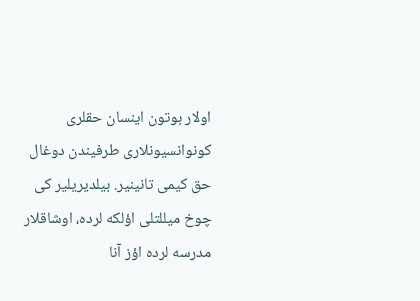اولار بوتون اینسان حقلری کونوانسیونلاری طرفیندن دوغال حق کیمی تانینیر. بیلدیریلیر کی چوخ میللتلی اؤلکه لرده، اوشاقلار مدرسه لرده اؤز آنا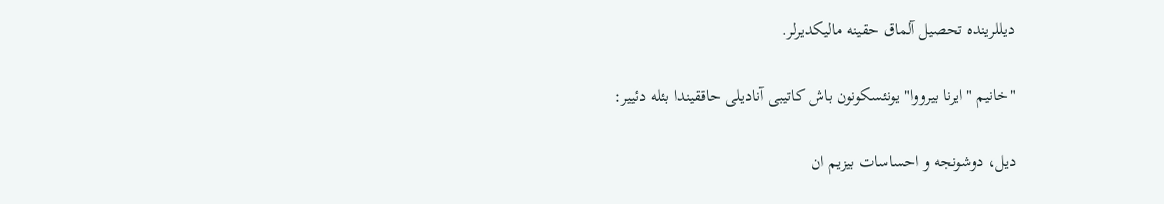دیللرینده تحصیل آلماق حقینه مالیکدیرلر.

"خانیم "ایرنا بیرووا" یونئسکونون باش کاتیبی آنادیلی حاققیندا بئله دئییر:

دیل، دوشونجه و احساسات بیزیم ان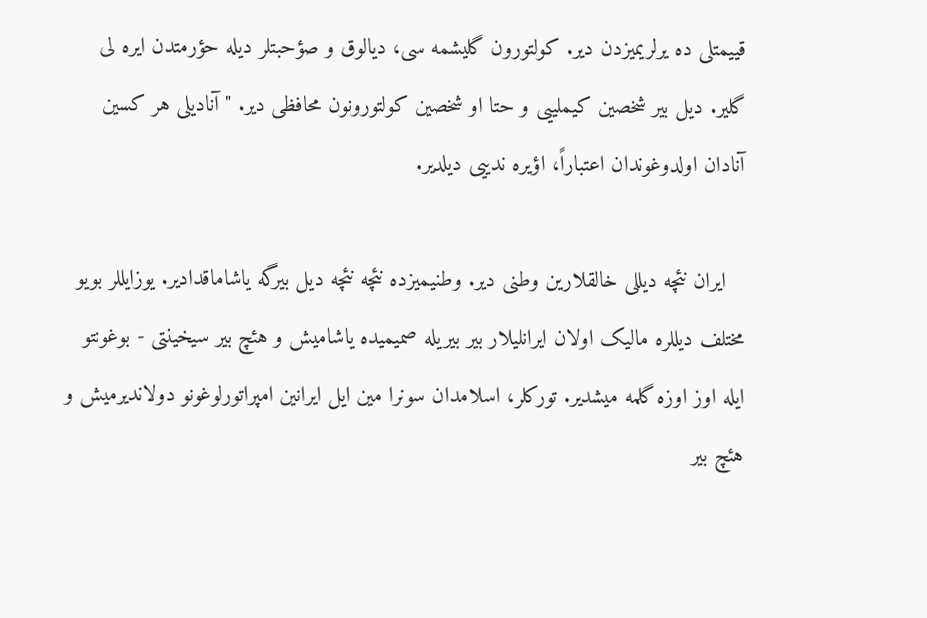قییمتلی ده یرلریمیزدن دیر. کولتورون گلیشمه سی، دیالوق و صؤحبتلر دیله حؤرمتدن ایره لی گلیر. دیل بیر شخصین کیملییی و حتا او شخصین کولتورونون محافظی دیر. " آنادیلی هر کسین آنادان اولدوغوندان اعتباراً، اؤیره ندییی دیلدیر.

   ایران نئچه دیللی خالقلارین وطنی دیر. وطنیمیزده نئچه نئچه دیل بیرگه یاشاماقدادیر. یوزایللر بویو مختلف دیللره مالیک اولان ایرانلیلار بیر بیریله صمیمیده یاشامیش و هئچ بیر سیخینتی - بوغونتو ایله اوز اوزه گلمه میشدیر. تورکلر، اسلامدان سونرا مین ایل ایرانین امپراتورلوغونو دولاندیرمیش و هئچ بیر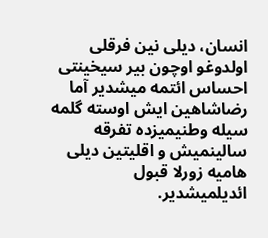انسان، دیلی نین فرقلی اولدوغو اوچون بیر سیخینتی احساس ائتمه میشدیر آما رضاشاهین ایش اوسته گلمه سیله وطنیمیزده تفرقه سالینمیش و اقلیتین دیلی هامیه زورلا قبول ائدیلمیشدیر.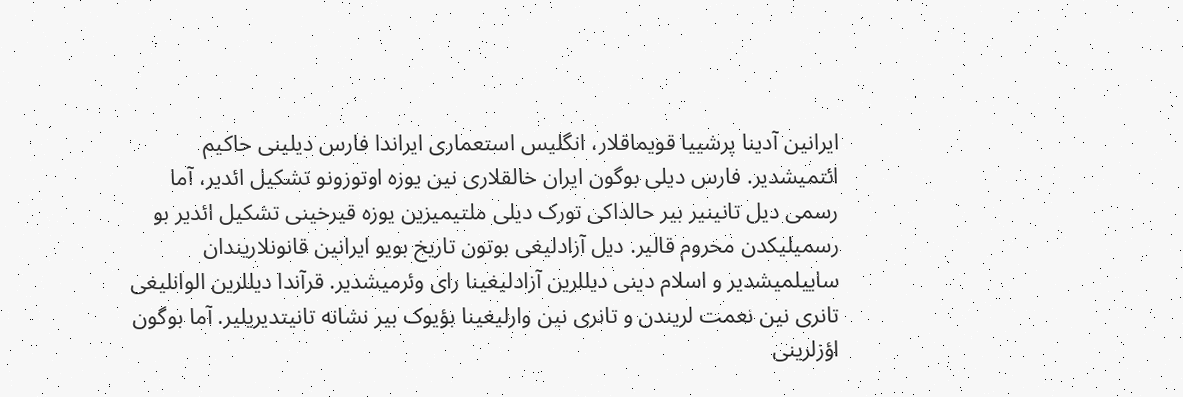ایرانین آدینا پرشییا قویماقلار، انگلیس استعماری ایراندا فارس دیلینی حاکیم ائتمیشدیر. فارس دیلی بوگون ایران خالقلاری نین یوزه اوتوزونو تشکیل ائدیر، آما رسمی دیل تانینیر بیر حالداکی تورک دیلی ملتیمیزین یوزه قیرخینی تشکیل ائدیر بو رسمیلیکدن محروم قالیر. دیل آزادلیغی بوتون تاریخ بویو ایرانین قانونلاریندان ساییلمیشدیر و اسلام دینی دیللرین آزادلیغینا رای وئرمیشدیر. قرآندا دیللرین الوانلیغی تانری نین نعمت لریندن و تانری نین وارلیغینا بؤیوک بیر نشانه تانیتدیریلیر. آما بوگون اؤزلرینی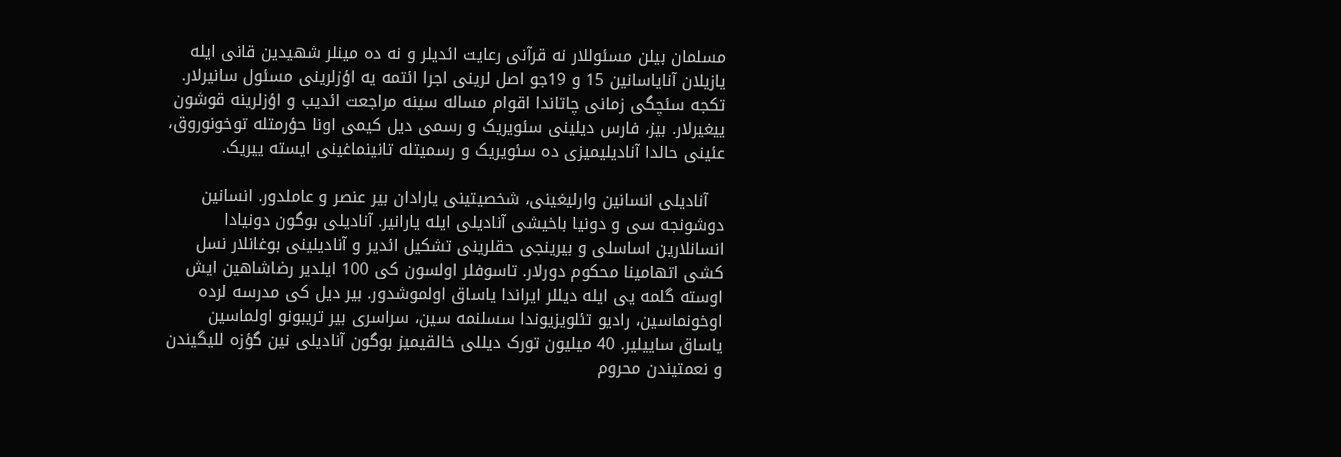مسلمان بیلن مسئوللار نه قرآنی رعایت ائدیلر و نه ده مینلر شهیدین قانی ایله یازیلان آنایاسانین 15 و 19جو اصل لرینی اجرا ائتمه یه اؤزلرینی مسئول سانیرلار. تکجه سئچگی زمانی چاتاندا اقوام مساله سینه مراجعت ائدیب و اؤزلرینه قوشون ییغیرلار. بیز، فارس دیلینی سئویریک و رسمی دیل کیمی اونا حؤرمتله توخونوروق، عئینی حالدا آنادیلیمیزی ده سئویریک و رسمیتله تانینماغینی ایسته ییریک.

   آنادیلی انسانین وارلیغینی، شخصیتینی یارادان بیر عنصر و عاملدور. انسانین دوشونجه سی و دونیا باخیشی آنادیلی ایله یارانیر. آنادیلی بوگون دونیادا انسانلارین اساسلی و بیرینجی حقلرینی تشکیل ائدیر و آنادیلینی بوغانلار نسل کشی اتهامینا محکوم دورلار. تاسوفلر اولسون کی 100 ایلدیر رضاشاهین ایش اوسته گلمه یی ایله دیللر ایراندا یاساق اولموشدور. بیر دیل کی مدرسه لرده اوخونماسین، رادیو تئلویزیوندا سسلنمه سین، سراسری بیر تریبونو اولماسین یاساق ساییلیر. 40 میلیون تورک دیللی خالقیمیز بوگون آنادیلی نین گؤزه للیگیندن و نعمتیندن محروم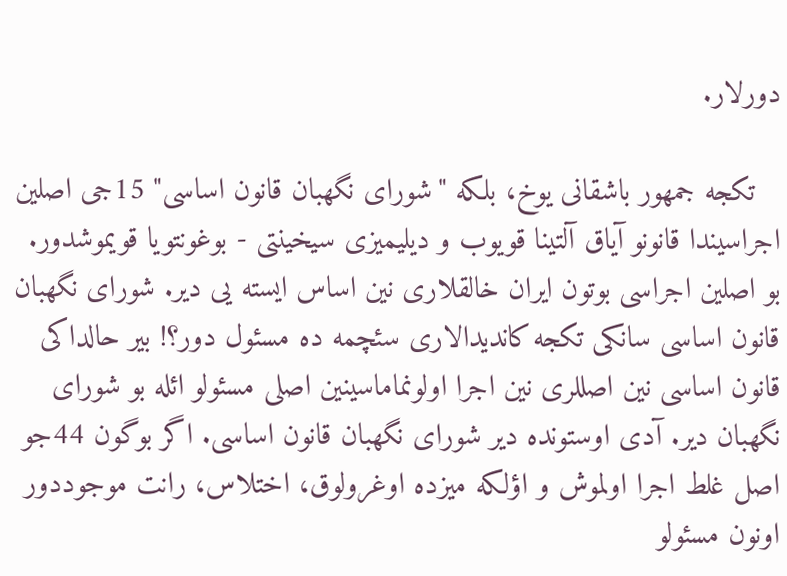دورلار.

   تکجه جمهور باشقانی یوخ، بلکه "شورای نگهبان قانون اساسی" 15جی اصلین اجراسیندا قانونو آیاق آلتینا قویوب و دیلیمیزی سیخینتی - بوغونتویا قویموشدور. بو اصلین اجراسی بوتون ایران خالقلاری نین اساس ایسته یی دیر. شورای نگهبان قانون اساسی سانکی تکجه کاندیدالاری سئچمه ده مسئول دور؟! بیر حالداکی قانون اساسی نین اصللری نین اجرا اولونماماسینین اصلی مسئولو ائله بو شورای نگهبان دیر. آدی اوستونده دیر شورای نگهبان قانون اساسی. اگر بوگون 44جو اصل غلط اجرا اولموش و اؤلکه میزده اوغرولوق، اختلاس، رانت موجوددور اونون مسئولو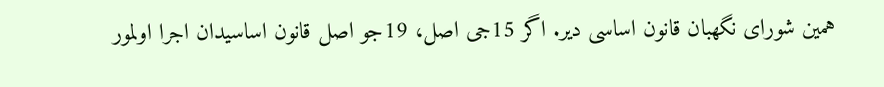همین شورای نگهبان قانون اساسی دیر. اگر 15جی اصل، 19جو اصل قانون اساسیدان اجرا اولمور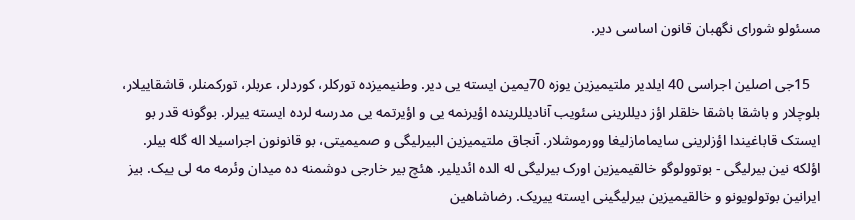مسئولو شورای نگهبان قانون اساسی دیر.

   15جی اصلین اجراسی 40 ایلدیر ملتیمیزین یوزه 70یمین ایسته یی دیر. وطنیمیزده تورکلر، کوردلر، عربلر، تورکمنلر، قاشقاییلار، بلوچلار و باشقا باشقا خلقلر اؤز دیللرینی سئویب آنادیللرینده اؤیرنمه یی و اؤیرتمه یی مدرسه لرده ایسته ییرلر. بوگونه قدر بو ایستک قاباغیندا اؤزلرینی سایمامازلیغا وورموشلار. آنجاق ملتیمیزین البیرلیگی و صمیمیتی، بو قانونون اجراسیلا اله گله بیلر. اؤلکه نین بیرلیگی - بوتوولوگو خالقیمیزین اورک بیرلیگی له الده ائدیلیر. هئچ بیر خارجی دوشمنه ده میدان وئرمه مه لی ییک. بیز ایرانین بوتولویونو و خالقیمیزین بیرلیگینی ایسته ییریک. رضاشاهین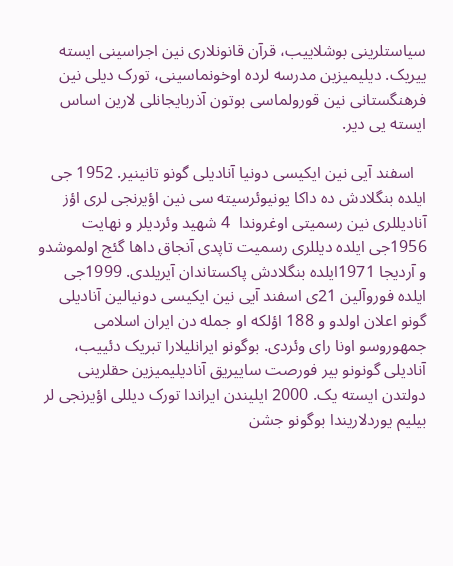سیاستلرینی بوشلاییب، قرآن قانونلاری نین اجراسینی ایسته ییریک. دیلیمیزین مدرسه لرده اوخونماسینی، تورک دیلی نین فرهنگستانی نین قورولماسی بوتون آذربایجانلی لارین اساس ایسته یی دیر.

   اسفند آیی نین ایکیسی دونیا آنادیلی گونو تانینیر. 1952 جی ایلده بنگلادش ده داکا یونیوئرسیته سی نین اؤیرنجی لری اؤز آنادیللری نین رسمیتی اوغروندا  4 شهید وئردیلر و نهایت 1956جی ایلده دیللری رسمیت تاپدی آنجاق داها گئج اولموشدو و آردیجا 1971ایلده بنگلادش پاکستاندان آیریلدی. 1999جی ایلده فوروآلین 21ی اسفند آیی نین ایکیسی دونیالین آنادیلی گونو اعلان اولدو و 188 اؤلکه او جمله دن ایران اسلامی جمهوروسو اونا رای وئردی. بوگونو ایرانلیلارا تبریک دئییب، آنادیلی گونونو بیر فورصت ساییریق آنادیلیمیزین حقلرینی دولتدن ایسته یک. 2000 ایلیندن ایراندا تورک دیللی اؤیرنجی لر بیلیم یوردلاریندا بوگونو جشن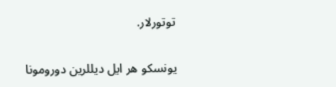توتورلار.

یونسکو هر ایل دیللرین دورومونا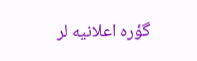گؤره اعلانیه لر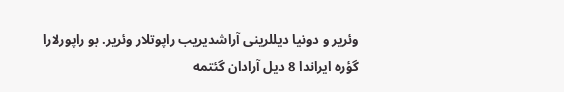وئریر و دونیا دیللرینی آراشدیریب راپوتلار وئریر. بو راپورلارا گؤره ایراندا 8 دیل آرادان گئتمه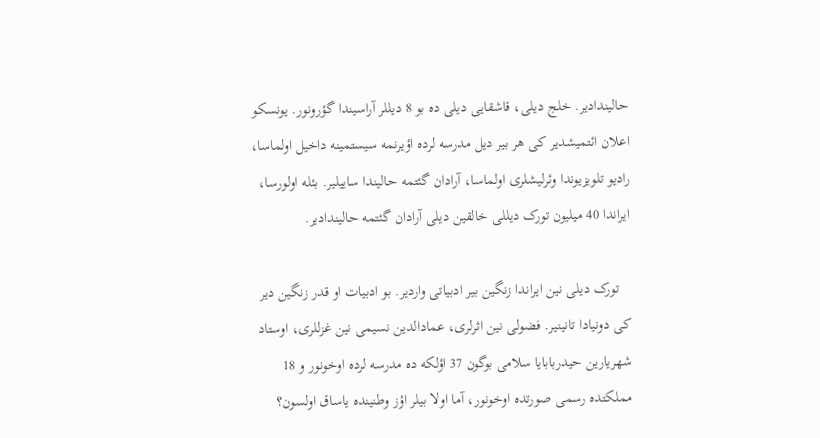حالیندادیر. خلج دیلی، قاشقایی دیلی ده بو 8 دیللر آراسیندا گؤرونور. یونسکو اعلان ائتمیشدیر کی هر بیر دیل مدرسه لرده اؤیرنمه سیستمینه داخیل اولماسا، رادیو تلویزیوندا وئرلیشلری اولماسا، آرادان گئتمه حالیندا ساییلیر. بئله اولورسا، ایراندا 40 میلیون تورک دیللی خالقین دیلی آرادان گئتمه حالیندادیر.

   تورک دیلی نین ایراندا زنگین بیر ادبیاتی واردیر. بو ادبیات او قدر زنگین دیر کی دونیادا تانینیر. فضولی نین اثرلری، عمادالدین نسیمی نین غزللری، اوستاد شهریارین حیدربابایا سلامی بوگون 37 اؤلکه ده مدرسه لرده اوخونور و 18 مملکتده رسمی صورتده اوخونور، آما اولا بیلر اؤز وطنینده یاساق اولسون؟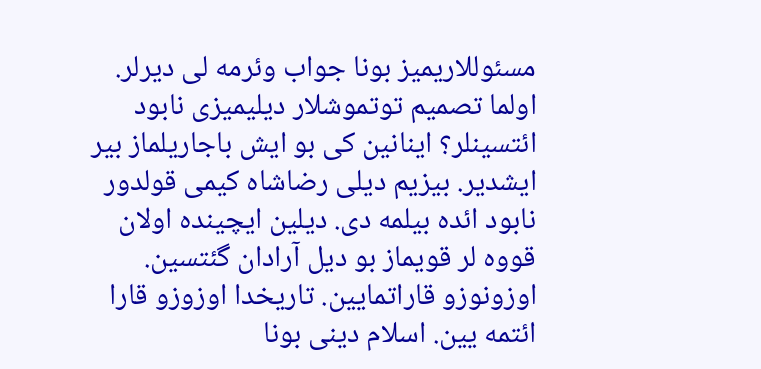مسئوللاریمیز بونا جواب وئرمه لی دیرلر. اولما تصمیم توتموشلار دیلیمیزی نابود ائتسینلر؟ اینانین کی بو ایش باجاریلماز بیر ایشدیر. بیزیم دیلی رضاشاه کیمی قولدور نابود ائده بیلمه دی. دیلین ایچینده اولان قووه لر قویماز بو دیل آرادان گئتسین. اوزونوزو قاراتمایین. تاریخدا اوزوزو قارا ائتمه یین. اسلام دینی بونا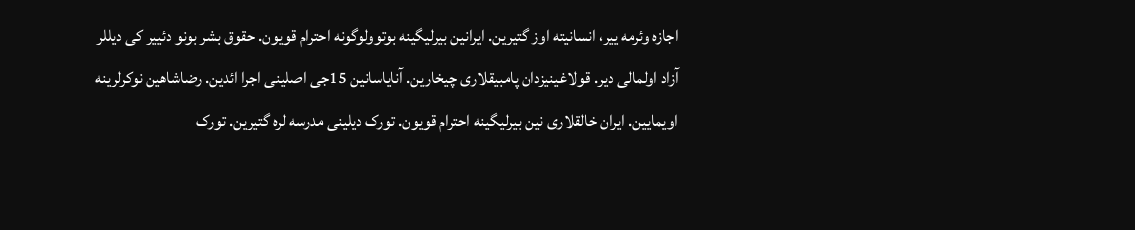اجازه وئرمه ییر، انسانیته اوز گتیرین. ایرانین بیرلیگینه بوتوولوگونه احترام قویون. حقوق بشر بونو دئییر کی دیللر آزاد اولمالی دیر. قولاغینیزدان پامبیقلاری چیخارین. آنایاسانین 15جی اصلینی اجرا ائدین. رضاشاهین نوکرلرینه اویمایین. ایران خالقلاری نین بیرلیگینه احترام قویون. تورک دیلینی مدرسه لره گتیرین. تورک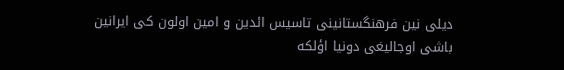دیلی نین فرهنگستانینی تاسیس ائدین و امین اولون کی ایرانین باشی اوجالیغی دونیا اؤلکه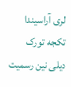لری آراسیندا تکجه تورک دیلی نین رسمیت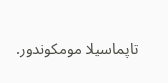تاپماسیلا مومکوندور.